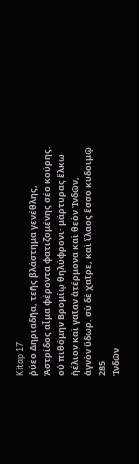Kitap 17
ῥύεο Δηριαδῆα, τεῆς βλάστημα γενέθλης,
Ἀστρίδος αἷμα φέροντα φατιζομένης σέο κούρης.
οὐ πιθόμην Βρομίῳ θηλύφρονι· μάρτυρας ἕλκω
ἠέλιον καὶ γαῖαν ἀτέρμονα καὶ θεὸν Ἰνδῶν,
ἁγνὸν ὕδωρ. σὺ δὲ χαῖρε, καὶ ἵλαος ἔσσο κυδοιμῷ
285
Ἰνδῶν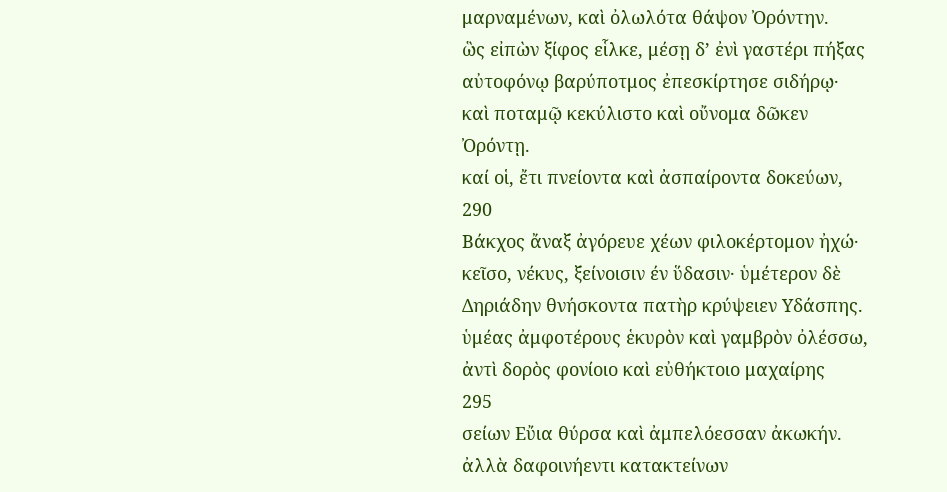μαρναμένων, καὶ ὀλωλότα θάψον Ὀρόντην.
ὣς εἰπὼν ξίφος εἷλκε, μέσῃ δʼ ἐνὶ γαστέρι πήξας
αὐτοφόνῳ βαρύποτμος ἐπεσκίρτησε σιδήρῳ·
καὶ ποταμῷ κεκύλιστο καὶ οὔνομα δῶκεν Ὀρόντῃ.
καί οἱ, ἔτι πνείοντα καὶ ἀσπαίροντα δοκεύων,
290
Βάκχος ἄναξ ἀγόρευε χέων φιλοκέρτομον ἠχώ·
κεῖσο, νέκυς, ξείνοισιν έν ὕδασιν· ὑμέτερον δὲ
Δηριάδην θνήσκοντα πατὴρ κρύψειεν Υδάσπης.
ὑμέας ἀμφοτέρους ἑκυρὸν καὶ γαμβρὸν ὀλέσσω,
ἀντὶ δορὸς φονίοιο καὶ εὐθήκτοιο μαχαίρης
295
σείων Εὔια θύρσα καὶ ἀμπελόεσσαν ἀκωκήν.
ἀλλὰ δαφοινήεντι κατακτείνων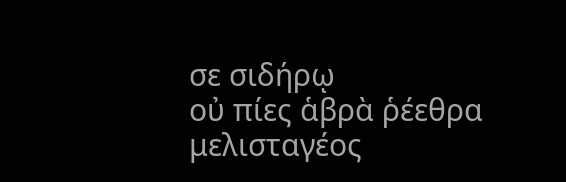σε σιδήρῳ
οὐ πίες ἁβρὰ ῥέεθρα μελισταγέος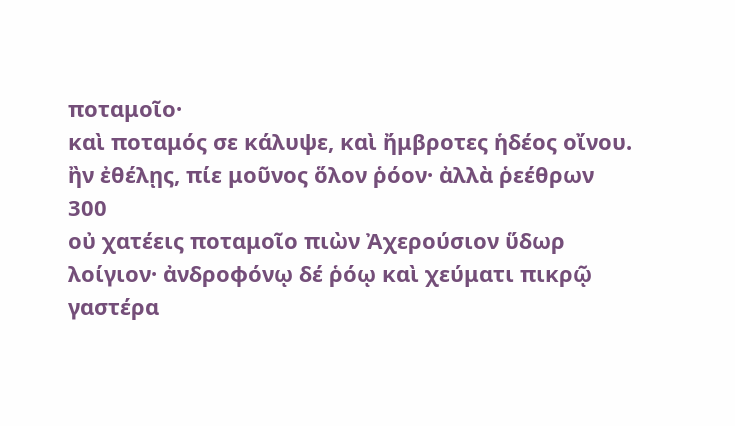ποταμοῖο·
καὶ ποταμός σε κάλυψε, καὶ ἤμβροτες ἡδέος οἴνου.
ἢν ἐθέλῃς, πίε μοῦνος ὅλον ῥόον· ἀλλὰ ῥεέθρων
300
οὐ χατέεις ποταμοῖο πιὼν Ἀχερούσιον ὕδωρ
λοίγιον· ἀνδροφόνῳ δέ ῥόῳ καὶ χεύματι πικρῷ
γαστέρα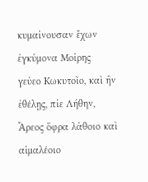κυμαίνουσαν ἔχων ἐγκύμονα Μοίρης
γεύεο Κωκυτοῖο, καὶ ἢν ἐθέλῃς, πίε Λήθην,
Ἄρεος ὄφρα λάθοιο καὶ αἱμαλέοιο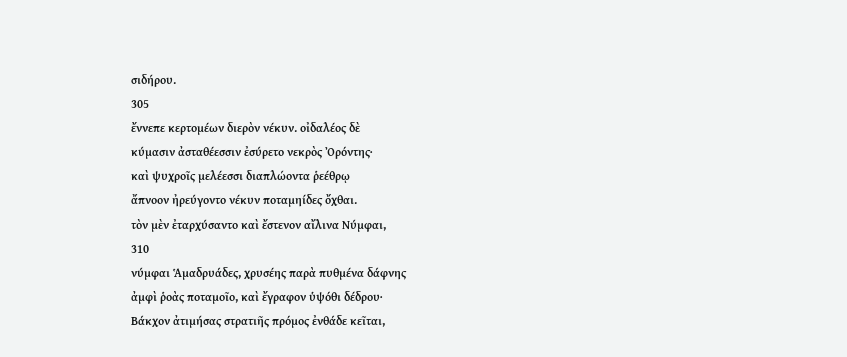σιδήρου.
305
ἔννεπε κερτομέων διερὸν νέκυν. οἰδαλέος δὲ
κύμασιν ἀσταθέεσσιν ἐσύρετο νεκρὸς Ὀρόντης·
καὶ ψυχροῖς μελέεσσι διαπλώοντα ῥεέθρῳ
ἄπνοον ἠρεύγοντο νέκυν ποταμηίδες ὄχθαι.
τὸν μὲν ἐταρχύσαντο καὶ ἔστενον αἴλινα Νύμφαι,
310
νύμφαι Ἁμαδρυάδες, χρυσέης παρὰ πυθμένα δάφνης
ἀμφὶ ῥοὰς ποταμοῖο, καὶ ἔγραφον ὑψόθι δέδρου·
Βάκχον ἀτιμήσας στρατιῆς πρόμος ἐνθάδε κεῖται,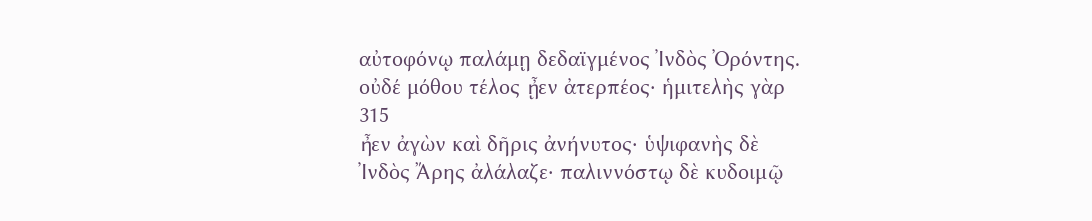αὐτοφόνῳ παλάμῃ δεδαϊγμένος Ἰνδὸς Ὀρόντης.
οὐδέ μόθου τέλος ᾖεν ἀτερπέος· ἡμιτελὴς γὰρ
315
ἦεν ἀγὼν καὶ δῆρις ἀνήνυτος· ὑψιφανὴς δὲ
Ἰνδὸς Ἄρης ἀλάλαζε· παλιννόστῳ δὲ κυδοιμῷ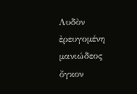Λυδὸν ἐρευγομένη μανιώδεος ὄγκον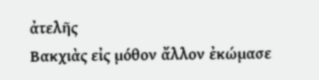ἀτελῆς
Βακχιὰς εἰς μόθον ἄλλον ἐκώμασε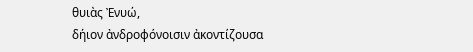θυιὰς Ἐνυώ,
δήιον ἀνδροφόνοισιν ἀκοντίζουσα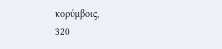κορύμβοις,
320